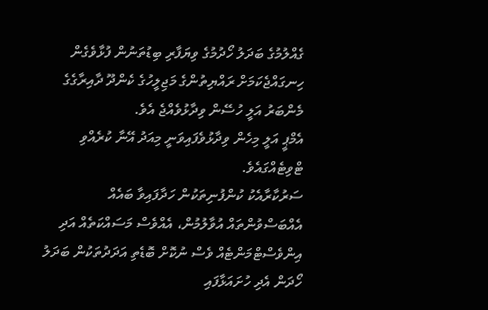ގެއްލުމުގެ ބަދަލު ހޯދުމުގެ ވިޔަފާރި ބިޑުތަނުން ފުޅާވެގެން ހިނގައްޖެކަމަށް ރައްޔިތުންގެ މަޖިލީހުގެ ކެންދޫ ދާއިރާގެގެ މެންބަރު އަލީ ހުސޭން ވިދާޅުވެއްޖެ އެވެ.
އެމްޕީ އަލީ މިހެން ވިދާޅުވެފައިވަނީ މިއަދު އޭނާ ކުރެއްވި ޓްވިޓެއްގައެވެ.
ސަރުކާރާއެކު ކުންފުނިތަކުން ހަދާފައިވާ ބައެއް އެއްބަސްވުންތައް އުވާލުމުން، އެއްވެސް މަސައްކަތެއް އަދި އިންވެސްޓްމަންޓެއް ވެސް ނުކޮށް ބޮޑެތި އަދަދުތަކުން ބަދަލު ހޯދަން އެދި ހުށައަޅާފައި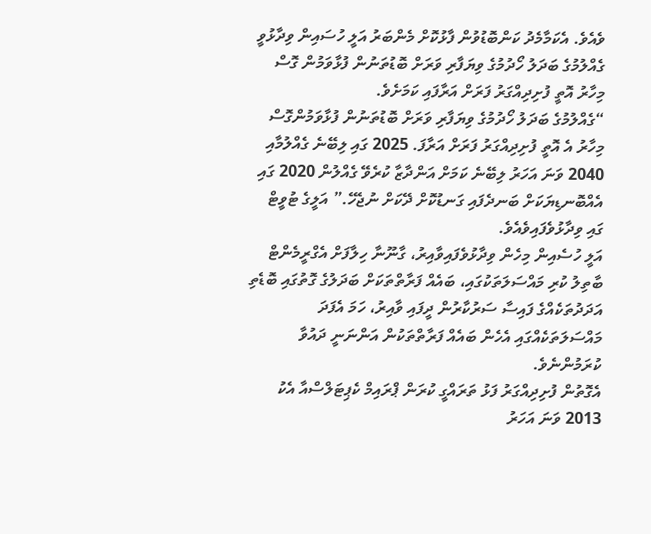ވެއެވެ. އެކަމާމެދު ކަންބޮޑުވުން ފާޅުކޮށް މެންބަރު އަލީ ހުސައިން ވިދާޅުވީ ގެއްލުމުގެ ބަދަލު ހޯދުމުގެ ވިޔަފާރި ވަރަށް ބޮޑުތަނުން ފުޅާވަމުން ގޮސް މިހާރު އޮތީ ފުށިދިއްގަރު ފަރަށް އަރާފައި ކަމަށެވެ.
“ގެއްލުމުގެ ބަދަލު ހޯދުމުގެ ވިޔަފާރި ވަރަށް ބޮޑުތަނުން ފުޅާވަމުންގޮސް މިހާރު އެ އޮތީ ފުށިދިއްގަރު ފަރަށް އަރާފަ. 2025 ގައި ލިބޭނެ ގެއްލުމާއި 2040 ވަނަ އަހަރު ލިބޭނެ ކަމަށް އަންދާޒާ ކުރެވޭ ގެއްލުން 2020 ގައި އެއްބޮނޑިޔަކަށް ބަނދެފައި ގަނޑުކޮށް ދޭކަށް ނުޖެހޭ.” އަލީގެ ޓުވީޓް ގައި ވިދާޅުވެފައިވެއެވެ.
އަލީ ހުސެއިން މިހެން ވިދާޅުވެފައިވާއިރު، ގާނޫނާ ހިލާފަށް އެގްރީމެންޓް ބާތިލު ކުރި މައްސަލަތަކުގައި، ބައެއް ފަރާތްތަކަށް ބަދަލުގެ ގޮތުގައި ބޮޑެތި އަދަދުތަކެއްގެ ފައިސާ ސަރުކާރުން ދީފައި ވާއިރު، ހަމަ އެފަދަ މައްސަލަތަކެއްގައި އެހެން ބައެއް ފަރާތްތަކުން އަންނަނީ ދައުވާ ކުރަމުންނެވެ.
އެގޮތުން ފުށިދިއްގަރު ފަޅު ތަރައްގީ ކުރަން ޕްރައިމް ކެޕިޓަލްސްއާ އެކު 2013 ވަނަ އަހަރު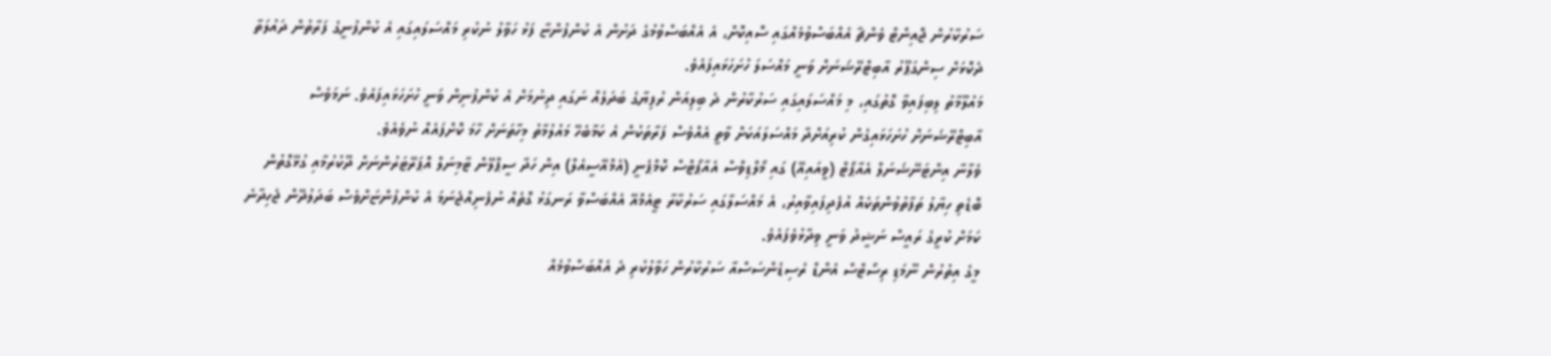ސަރުކާރުން ޖޮއިންޓް ވެންޗާ އެއްބަސްވުމެއްގައި ސޮއިކޮށް، އެ އެއްބަސްވުމުގެ ދަށުން އެ ކުންފުންޏާ ފަޅު ހަވާލު ނުކުރި މައްސަލައިގައި އެ ކުންފުނީގެ ފަރާތުން ދައުލަތާ ދެކޮޅަށް ސިންގަޕޫރު އާބިޓްރޭޝަނަށް ވަނީ މައްސަލަ ހުށަހަޅައިފައެވެ.
މައުލޫމާތު ލިބިފައިވާ ގޮތުގައި، މި މައްސަލައިގައި ސަރުކާރުން ދެ ބިލިއަން ރުފިޔާގެ ބަދަލެއް ނަގައި ދިނުމަށް އެ ކުންފުނިން ވަނީ ހުށަހަޅައިފައެވެ. ނަމަވެސް އާބިޓްރޭޝަނަށް ހުށަހަޅައިގެން ކުރިއަށްދާ މައްސަލައަކަށް ވާތީ އެއްވެސް ފަރާތަކުން އެ ކަމާބެހޭ މައުލުމާތު މިހާތަނަށް ހާމަ ކޮށްފައެއް ނުވެއެވެ.
ވެލާނާ އިންޓަނޭޝަނަލް އެއާޕޯޓް (ވީއައިއޭ) ގައި މޯލްޑިވްސް އެއާޕޯޓްސް ކޮމްޕެނީ (އެމްއޭސީއެލް) އިން ހަދާ ސީޕްލޭން ޓާމިނަލް އޮޕަރޭޓަރުންނަށް ދޫކުރުމާއި ގުޅޭގޮތުން ބޮޑެތި ހިޔާލު ތަފާތުވުންތަކެއް އުފެދިފައިވާއިރު، އެ މައްސަލާގައި ސަރުކާރާ ޓީއެމްއޭ އެއްބަސްވާ ރަނގަޅު ގޮތެއް ނުފެނިއްޖެނަމަ އެ ކުންފުންޏަށްވެސް ބަދަލުދޭން ޖެހިދާނެ ކަމަށް ކުރީގެ ރައީސް ނަޝީދު ވަނީ ވިދާޅުވެފައެވެ.
މީގެ އިތުރުން ނޫމަޑި ރިސޯޓްސް އެންޑް ރެސިޑެންސަސްއާ ސަރުކާރުން ހަވާލުކުރި ދެ އެއްބަސްވުމެއް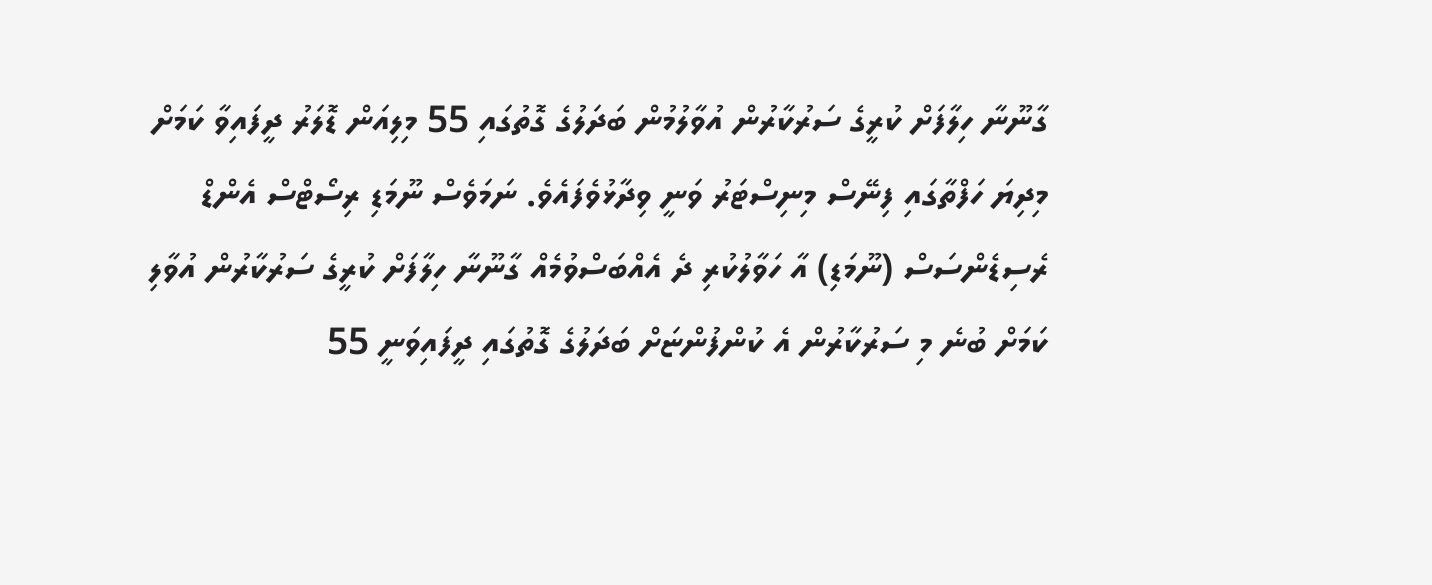ގާނޫނާ ހިލާފަށް ކުރީގެ ސަރުކާރުން އުވާލުމުން ބަދަލުގެ ގޮތުގައި 55 މިލިއަން ޑޮލަރު ދީފައިވާ ކަމަށް މިދިޔަ ހަފްތާގައި ފިނޭސް މިނިސްޓަރު ވަނީ ވިދާޅުވެފައެވެ. ނަމަވެސް ނޫމަޑި ރިސޯޓްސް އެންޑް ރެސިޑެންސަސް (ނޫމަޑި) އާ ހަވާލުކުރި ދެ އެއްބަސްވުމެއް ގާނޫނާ ހިލާފަށް ކުރީގެ ސަރުކާރުން އުވާލި ކަމަށް ބުނެ މި ސަރުކާރުން އެ ކުންފުންޏަށް ބަދަލުގެ ގޮތުގައި ދީފައިވަނީ 55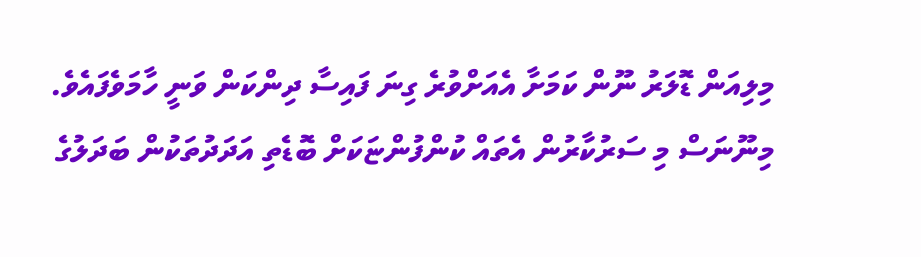މިލިއަން ޑޮލަރު ނޫން ކަމަށާ އެއަށްވުރެ ގިނަ ފައިސާ ދިންކަން ވަނީ ހާމަވެފައެވެ.
މިނޫނަސް މި ސަރުކާރުން އެތައް ކުންފުންޏަކަށް ބޮޑެތި އަދަދުތަކުން ބަދަލުގެ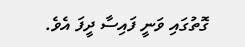ގޮތުގައި ވަނީ ފައިސާ ދީފަ އެވެ.